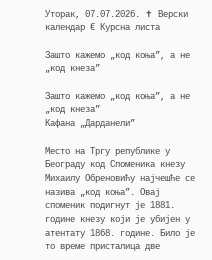Уторак, 07.07.2026. ✝ Верски календар € Курсна листа

Зaшто кажемо „код коња”, а не „код кнеза”

Зaшто кажемо „код коња”, а не „код кнеза”
Кафана „Дарданели”

Место на Тргу републике у Београду код Споменика кнезу Михаилу Обреновићу најчешће се назива „код коња”. Овај споменик подигнут је 1881. године кнезу који је убијен у атентату 1868. године. Било је то време присталица две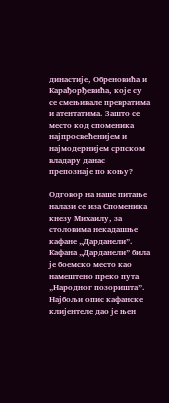династије, Обреновића и Карађорђевића, које су се смењивале превратима и атентатима. Зашто се место код споменика најпросвећенијем и најмодернијем српском владару данас препознаје по коњу?

Одговор на наше питање налази се иза Споменика кнезу Михаилу, за столовима некадашње кафане „Дарданели”. Кафана „Дарданели” била је боемско место као намештено преко пута „Народног позоришта”. Најбољи опис кафанске клијентеле дао је њен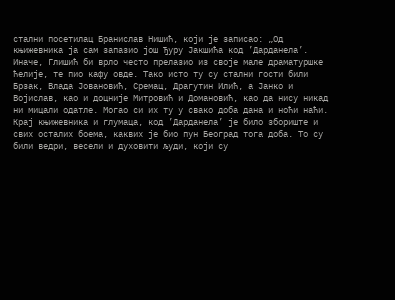стални посетилац Бранислав Нишић, који је записао: „Од књижевника ја сам запазио још Ђуру Јакшића код ’Дарданела’. Иначе, Глишић би врло често прелазио из своје мале драматуршке ћелије, те пио кафу овде. Тако исто ту су стални гости били Брзак, Влада Јовановић, Сремац, Драгутин Илић, а Јанко и Војислав, као и доцније Митровић и Домановић, као да нису никад ни мицали одатле. Могао си их ту у свако доба дана и ноћи наћи. Крај књижевника и глумаца, код ’Дарданела’ је било збориште и свих осталих боема, каквих је био пун Београд тога доба. То су били ведри, весели и духовити људи, који су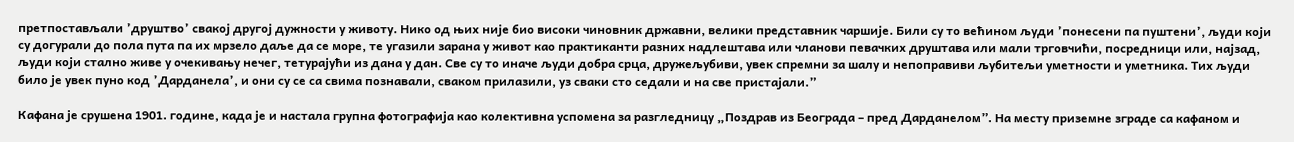претпостављали ’друштво’ свакој другој дужности у животу. Нико од њих није био високи чиновник државни, велики представник чаршије. Били су то већином људи ’понесени па пуштени’, људи који су догурали до пола пута па их мрзело даље да се море, те угазили зарана у живот као практиканти разних надлештава или чланови певачких друштава или мали трговчићи, посредници или, најзад, људи који стално живе у очекивању нечег, тетурајући из дана у дан. Све су то иначе људи добра срца, дружељубиви, увек спремни за шалу и непоправиви љубитељи уметности и уметника. Тих људи било је увек пуно код ’Дарданела’, и они су се са свима познавали, сваком прилазили, уз сваки сто седали и на све пристајали.”

Кафана је срушена 1901. године, када је и настала групна фотографија као колективна успомена за разгледницу „Поздрав из Београда – пред Дарданелом”. На месту приземне зграде са кафаном и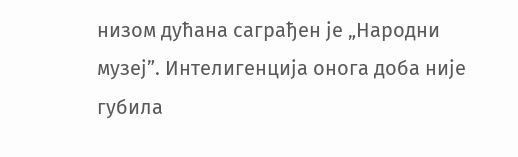низом дућана саграђен је „Народни музеј”. Интелигенција онога доба није губила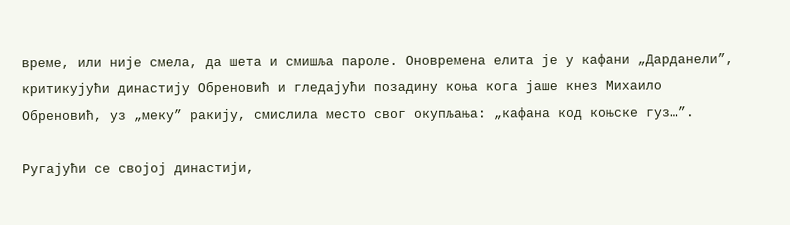време, или није смела, да шета и смишља пароле. Оновремена елита је у кафани „Дарданели”, критикујући династију Обреновић и гледајући позадину коња кога јаше кнез Михаило Обреновић, уз „меку” ракију, смислила место свог окупљања: „кафана код коњске гуз…”.

Ругајући се својој династији,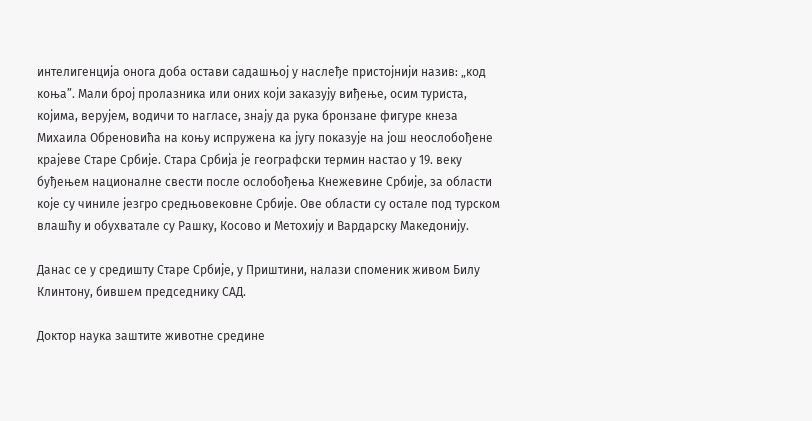интелигенција онога доба остави садашњој у наслеђе пристојнији назив: „код коња”. Мали број пролазника или оних који заказују виђење, осим туриста, којима, верујем, водичи то нагласе, знају да рука бронзане фигуре кнеза Михаила Обреновића на коњу испружена ка југу показује на још неослобођене крајеве Старе Србије. Стара Србија је географски термин настао у 19. веку буђењем националне свести после ослобођења Кнежевине Србије, за области које су чиниле језгро средњовековне Србије. Ове области су остале под турском влашћу и обухватале су Рашку, Косово и Метохију и Вардарску Македонију.

Данас се у средишту Старе Србије, у Приштини, налази споменик живом Билу Клинтону, бившем председнику САД.

Доктор наука заштите животне средине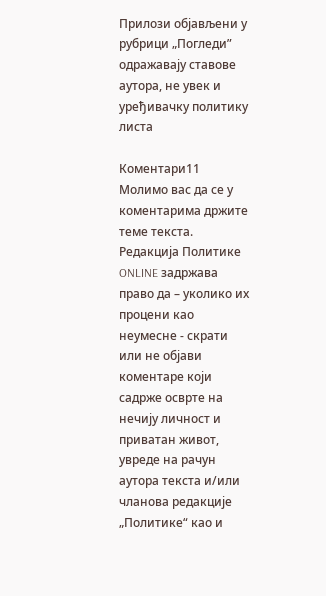Прилози објављени у рубрици „Погледи” одражавају ставове аутора, не увек и уређивачку политику листа

Коментари11
Молимо вас да се у коментарима држите теме текста. Редакција Политике ONLINE задржава право да – уколико их процени као неумесне - скрати или не објави коментаре који садрже осврте на нечију личност и приватан живот, увреде на рачун аутора текста и/или чланова редакције „Политике“ као и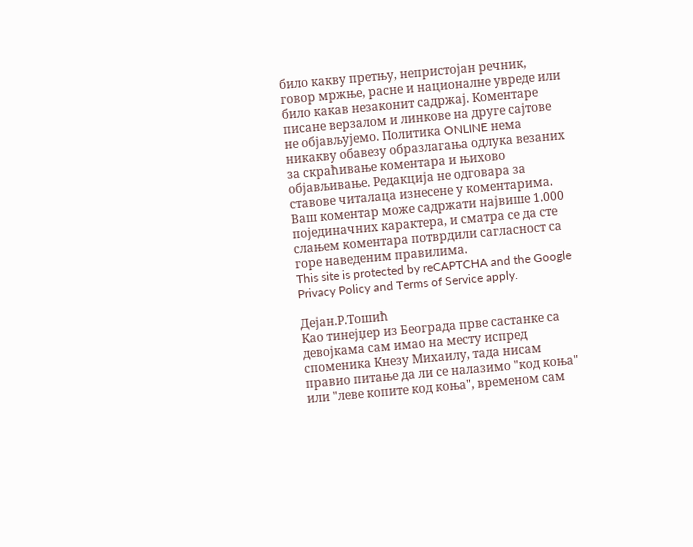било какву претњу, непристојан речник, говор мржње, расне и националне увреде или било какав незаконит садржај. Коментаре писане верзалом и линкове на друге сајтове не објављујемо. Политика ONLINE нема никакву обавезу образлагања одлука везаних за скраћивање коментара и њихово објављивање. Редакција не одговара за ставове читалаца изнесене у коментарима. Ваш коментар може садржати највише 1.000 појединачних карактера, и сматра се да сте слањем коментара потврдили сагласност са горе наведеним правилима.
This site is protected by reCAPTCHA and the Google Privacy Policy and Terms of Service apply.

Дејан.Р.Тошић
Као тинејџер из Београда прве састанке са девојкама сам имао на месту испред споменика Кнезу Михаилу, тада нисам правио питање да ли се налазимо "код коња" или "леве копите код коња", временом сам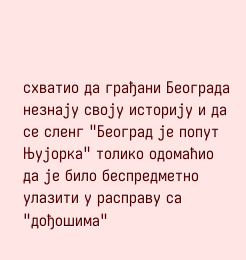схватио да грађани Београда незнају своју историју и да се сленг "Београд је попут Њујорка" толико одомаћио да је било беспредметно улазити у расправу са "дођошима"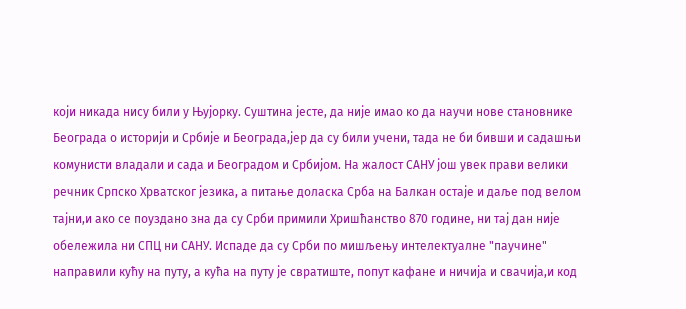који никада нису били у Њујорку. Суштина јесте, да није имао ко да научи нове становнике Београда о историји и Србије и Београда,јер да су били учени, тада не би бивши и садашњи комунисти владали и сада и Београдом и Србијом. На жалост САНУ још увек прави велики речник Српско Хрватског језика, а питање доласка Срба на Балкан остаје и даље под велом тајни,и ако се поуздано зна да су Срби примили Хришћанство 870 године, ни тај дан није обележила ни СПЦ ни САНУ. Испаде да су Срби по мишљењу интелектуалне "паучине" направили кућу на путу, а кућа на путу је свратиште, попут кафане и ничија и свачија,и код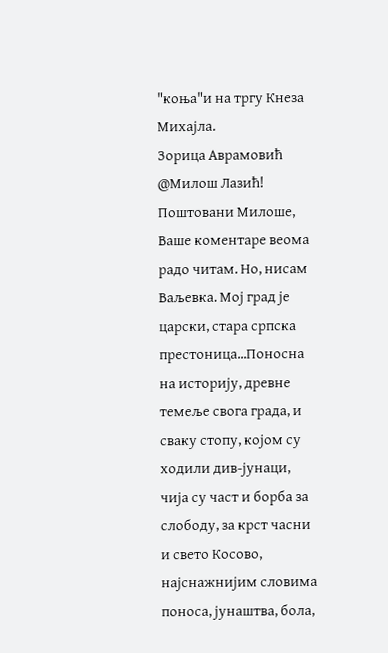"коња"и на тргу Кнеза Михајла.
Зорица Аврамовић
@Милош Лазић! Поштовани Милоше, Ваше коментаре веома радо читам. Но, нисам Ваљевка. Мој град је царски, стара српска престоница...Поносна на историју, древне темеље свога града, и сваку стопу, којом су ходили див-јунаци, чија су част и борба за слободу, за крст часни и свето Косово, најснажнијим словима поноса, јунаштва, бола,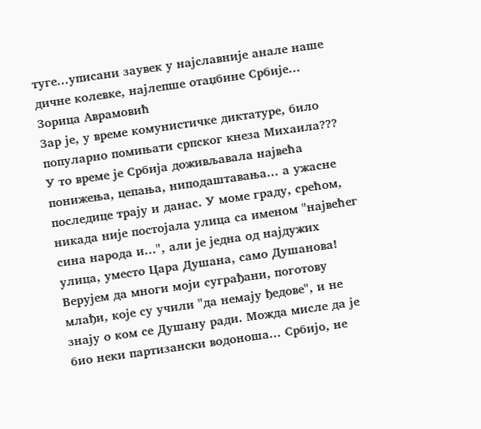туге...уписани заувек у најславније анале наше дичне колевке, најлепше отаџбине Србије...
Зорица Аврамовић
Зар је, у време комунистичке диктатуре, било популарно помињати српског кнеза Михаила??? У то време је Србија доживљавала највећа понижења, цепања, ниподаштавања... а ужасне последице трају и данас. У моме граду, срећом, никада није постојала улица са именом "највећег сина народа и...", али је једна од најдужих улица, уместо Цара Душана, само Душанова! Верујем да многи моји суграђани, поготову млађи, које су учили "да немају ђедове", и не знају о ком се Душану ради. Можда мисле да је био неки партизански водоноша... Србијо, не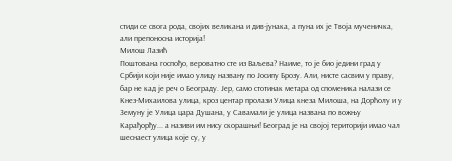стиди се свога рода, својих великана и див-јунака, а пуна их је Твоја мученичка, али препоносна историја!
Милош Лазић
Поштована госпођо, вероватно сте из Ваљева? Наиме, то је био једини град у Србији који није имао улицу названу по Јосипу Брозу. Али, нисте сасвим у праву, бар не кад је реч о Београду. Јер, само стотинак метара од споменика налази се Кнез-Михаилова улица, кроз центар пролази Улица кнеза Милоша, на Дорћолу и у Земуну је Улица цара Душана, у Савамали је улица названа по вожњу Карађорђу... а називи им нису скорашњи! Београд је на својој територији имао чал шеснаест улица које су, у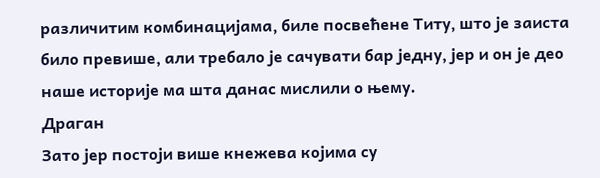различитим комбинацијама, биле посвећене Титу, што је заиста било превише, али требало је сачувати бар једну, јер и он је део наше историје ма шта данас мислили о њему.
Драган
Зато јер постоји више кнежева којима су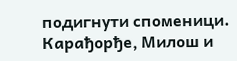подигнути споменици. Карађорђе, Милош и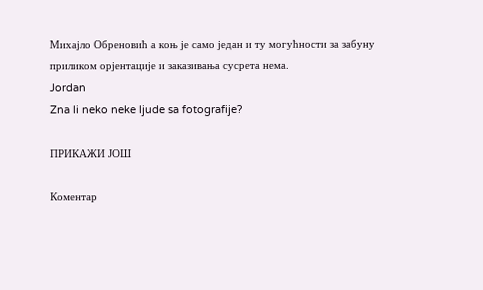Михајло Обреновић а коњ је само један и ту могућности за забуну приликом орјентације и заказивања сусрета нема.
Jordan
Zna li neko neke ljude sa fotografije?

ПРИКАЖИ ЈОШ

Комeнтар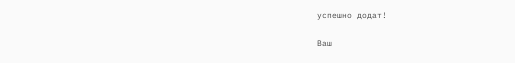успeшно додат!

Ваш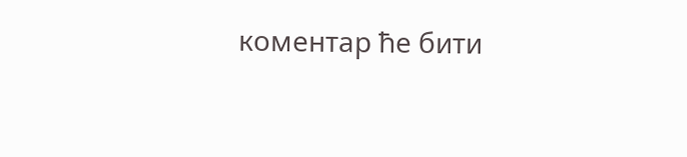комeнтар ћe бити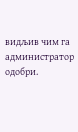видљив чим га администратор одобри.